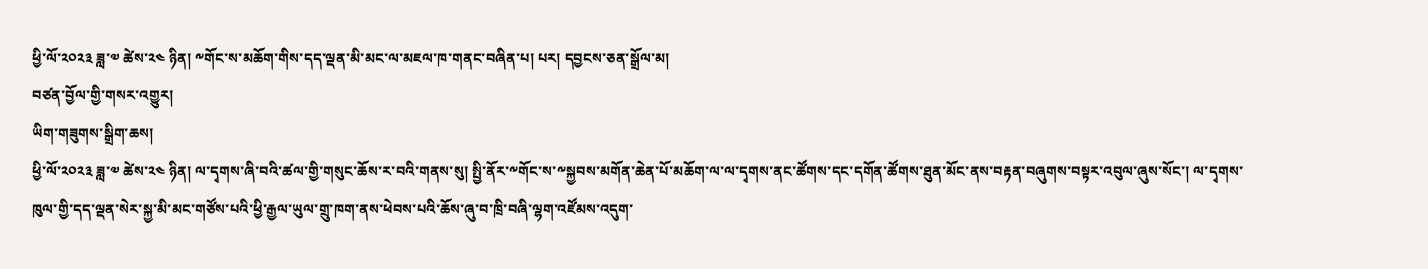ཕྱི་ལོ་༢༠༢༣ ཟླ་༧ ཚེས་༢༤ ཉིན། ༸གོང་ས་མཆོག་གིས་དད་ལྡན་མི་མང་ལ་མཇལ་ཁ་གནང་བཞིན་པ། པར། དབྱངས་ཅན་སྒྲོལ་མ།
བཙན་བྱོལ་གྱི་གསར་འགྱུར།
ཡིག་གཟུགས་སྒྲིག་ཆས།
ཕྱི་ལོ་༢༠༢༣ ཟླ་༧ ཚེས་༢༤ ཉིན། ལ་དྭགས་ཞི་བའི་ཚལ་གྱི་གསུང་ཆོས་ར་བའི་གནས་སུ། སྤྱི་ནོར་༸གོང་ས་༸སྐྱབས་མགོན་ཆེན་པོ་མཆོག་ལ་ལ་དྭགས་ནང་ཚོགས་དང་དགོན་ཚོགས་ཐུན་མོང་ནས་བརྟན་བཞུགས་བསྟར་འབུལ་ཞུས་སོང་། ལ་དྭགས་ཁུལ་གྱི་དད་ལྡན་སེར་སྐྱ་མི་མང་གཙོས་པའི་ཕྱི་རྒྱལ་ཡུལ་གྲུ་ཁག་ནས་ཕེབས་པའི་ཆོས་ཞུ་བ་ཁྲི་བཞི་ལྷག་འཛོམས་འདུག་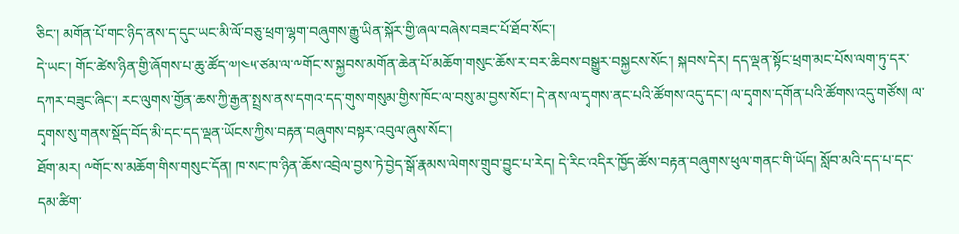ཅིང་། མགོན་པོ་གང་ཉིད་ནས་ད་དུང་ཡང་མི་ལོ་བཅུ་ཕྲག་ལྷག་བཞུགས་རྒྱུ་ཡིན་སྐོར་གྱི་ཞལ་བཞེས་བཟང་པོ་ཐོབ་སོང་།
དེ་ཡང་། གོང་ཚེས་ཉིན་གྱི་ཞོགས་པ་ཆུ་ཚོད་༧།༤༥་ཙམ་ལ་༸གོང་ས་སྐྱབས་མགོན་ཆེན་པོ་མཆོག་གསུང་ཆོས་ར་བར་ཆིབས་བསྒྱུར་བསྐྱངས་སོང་། སྐབས་དེར། དད་ལྡན་སྟོང་ཕྲག་མང་པོས་ལག་ཏུ་དར་དཀར་བཟུང་ཞིང་། རང་ལུགས་གྱོན་ཆས་ཀྱི་རྒྱན་སྤྲས་ནས་དགའ་དད་གུས་གསུམ་གྱིས་ཁོང་ལ་བསུ་མ་བྱས་སོང་། དེ་ནས་ལ་དྭགས་ནང་པའི་ཚོགས་འདུ་དང་། ལ་དྭགས་དགོན་པའི་ཚོགས་འདུ་གཙོས། ལ་དྭགས་སུ་གནས་སྡོད་བོད་མི་དང་དད་ལྡན་ཡོངས་ཀྱིས་བརྟན་བཞུགས་བསྟར་འབུལ་ཞུས་སོང་།
ཐོག་མར། ༸གོང་ས་མཆོག་གིས་གསུང་དོན། ཁ་སང་ཁ་ཉིན་ཆོས་འབྲེལ་བྱས་ཏེ་བྱེད་སྒོ་རྣམས་ལེགས་གྲུབ་བྱུང་པ་རེད། དེ་རིང་འདིར་ཁྱོད་ཚོས་བརྟན་བཞུགས་ཕུལ་གནང་གི་ཡོད། སློབ་མའི་དད་པ་དང་དམ་ཚིག་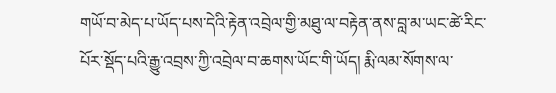གཡོ་བ་མེད་པ་ཡོད་པས་དེའི་རྟེན་འབྲེལ་གྱི་མཐུ་ལ་བརྟེན་ནས་བླ་མ་ཡང་ཚེ་རིང་པོར་སྡོད་པའི་རྒྱུ་འབྲས་ཀྱི་འབྲེལ་བ་ཆགས་ཡོང་གི་ཡོད། རྨི་ལམ་སོགས་ལ་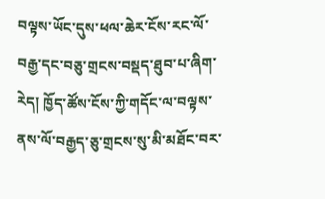བལྟས་ཡོང་དུས་ཕལ་ཆེར་ངོས་རང་ལོ་བརྒྱ་དང་བཅུ་གྲངས་བསྡད་ཐུབ་པ་ཞིག་རེད། ཁྱོད་ཚོས་ངོས་ཀྱི་གདོང་ལ་བལྟས་ནས་ལོ་བརྒྱད་ཅུ་གྲངས་སུ་མི་མཐོང་བར་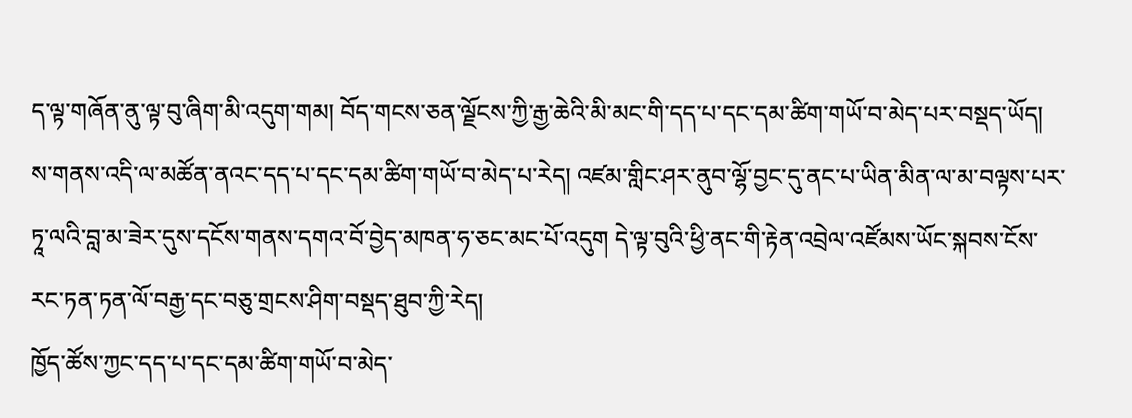ད་ལྟ་གཞོན་ནུ་ལྟ་བུ་ཞིག་མི་འདུག་གམ། བོད་གངས་ཅན་ལྗོངས་ཀྱི་རྒྱ་ཆེའི་མི་མང་གི་དད་པ་དང་དམ་ཚིག་གཡོ་བ་མེད་པར་བསྡད་ཡོད། ས་གནས་འདི་ལ་མཚོན་ནའང་དད་པ་དང་དམ་ཚིག་གཡོ་བ་མེད་པ་རེད། འཛམ་གླིང་ཤར་ནུབ་ལྷོ་བྱང་དུ་ནང་པ་ཡིན་མིན་ལ་མ་བལྟས་པར་ཏཱ་ལའི་བླ་མ་ཟེར་དུས་དངོས་གནས་དགའ་བོ་བྱེད་མཁན་ཧ་ཅང་མང་པོ་འདུག དེ་ལྟ་བུའི་ཕྱི་ནང་གི་རྟེན་འབྲེལ་འཛོམས་ཡོང་སྐབས་ངོས་རང་ཏན་ཏན་ལོ་བརྒྱ་དང་བཅུ་གྲངས་ཤིག་བསྡད་ཐུབ་ཀྱི་རེད།
ཁྱོད་ཚོས་ཀྱང་དད་པ་དང་དམ་ཚིག་གཡོ་བ་མེད་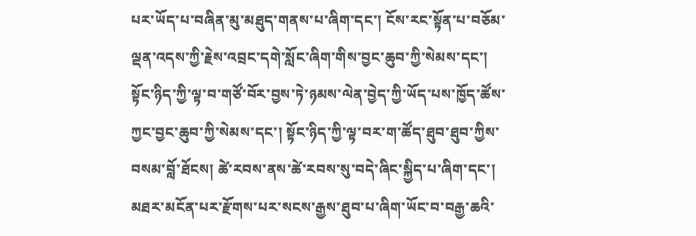པར་ཡོད་པ་བཞིན་མུ་མཐུད་གནས་པ་ཞིག་དང་། ངོས་རང་སྟོན་པ་བཅོམ་ལྡན་འདས་ཀྱི་རྗེས་འབྲང་དགེ་སློང་ཞིག་གིས་བྱང་ཆུབ་ཀྱི་སེམས་དང་། སྟོང་ཉིད་ཀྱི་ལྟ་བ་གཙོ་བོར་བྱས་ཏེ་ཉམས་ལེན་བྱེད་ཀྱི་ཡོད་པས་ཁྱོད་ཚོས་ཀྱང་བྱང་ཆུབ་ཀྱི་སེམས་དང་། སྟོང་ཉིད་ཀྱི་ལྟ་བར་ག་ཚོད་ཐུབ་ཐུབ་ཀྱིས་བསམ་བློ་ཐོངས། ཚེ་རབས་ནས་ཚེ་རབས་སུ་བདེ་ཞིང་སྐྱིད་པ་ཞིག་དང་། མཐར་མངོན་པར་རྫོགས་པར་སངས་རྒྱས་ཐུབ་པ་ཞིག་ཡོང་བ་བརྒྱ་ཆའི་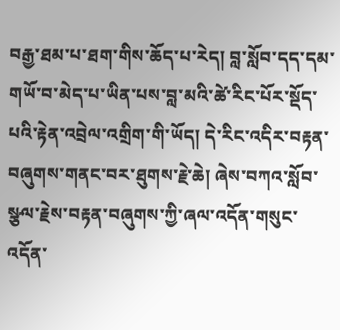བརྒྱ་ཐམ་པ་ཐག་གིས་ཆོད་པ་རེད། བླ་སློབ་དད་དམ་གཡོ་བ་མེད་པ་ཡིན་པས་བླ་མའི་ཚེ་རིང་པོར་སྡོད་པའི་རྟེན་འབྲེལ་འགྲིག་གི་ཡོད། དེ་རིང་འདིར་བརྟན་བཞུགས་གནང་བར་ཐུགས་རྗེ་ཆེ། ཞེས་བཀའ་སློབ་སྩལ་རྗེས་བརྟན་བཞུགས་ཀྱི་ཞལ་འདོན་གསུང་འདོན་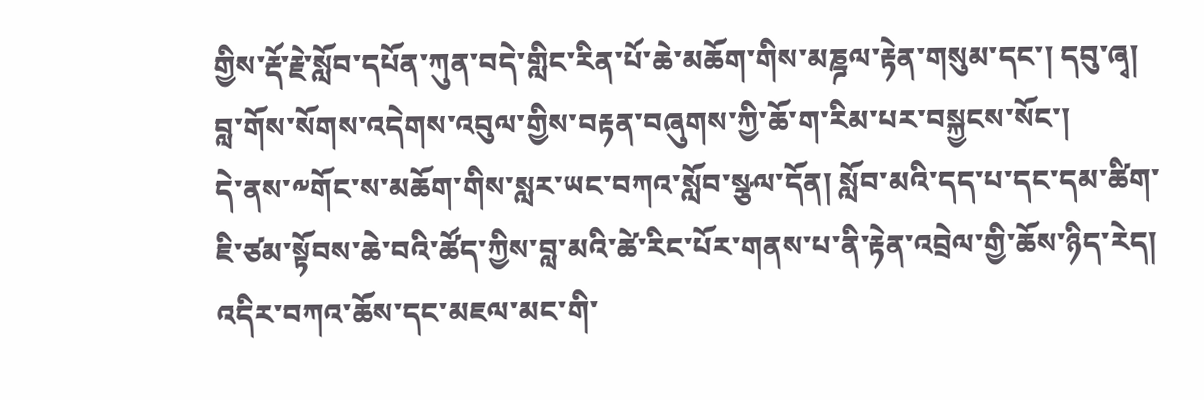གྱིས་རྡོ་རྗེ་སློབ་དཔོན་ཀུན་བདེ་གླིང་རིན་པོ་ཆེ་མཆོག་གིས་མཎྜལ་རྟེན་གསུམ་དང་། དབུ་ཞྭ། བླ་གོས་སོགས་འདེགས་འབུལ་གྱིས་བརྟན་བཞུགས་ཀྱི་ཆོ་ག་རིམ་པར་བསྐྱངས་སོང་།
དེ་ནས་༸གོང་ས་མཆོག་གིས་སླར་ཡང་བཀའ་སློབ་སྩལ་དོན། སློབ་མའི་དད་པ་དང་དམ་ཚིག་ཇི་ཙམ་སྟོབས་ཆེ་བའི་ཚོད་ཀྱིས་བླ་མའི་ཚེ་རིང་པོར་གནས་པ་ནི་རྟེན་འབྲེལ་གྱི་ཆོས་ཉིད་རེད། འདིར་བཀའ་ཆོས་དང་མཇལ་མང་གི་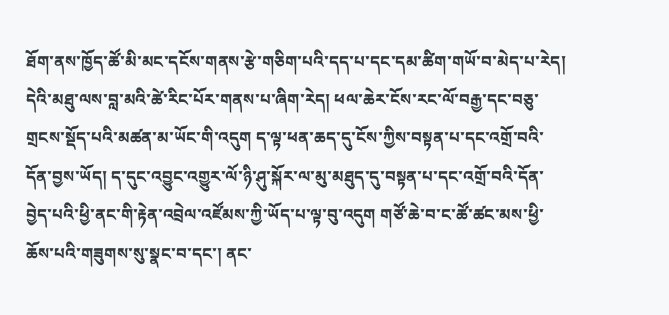ཐོག་ནས་ཁྱོད་ཚོ་མི་མང་དངོས་གནས་རྩེ་གཅིག་པའི་དད་པ་དང་དམ་ཚིག་གཡོ་བ་མེད་པ་རེད། དེའི་མཐུ་ལས་བླ་མའི་ཚེ་རིང་པོར་གནས་པ་ཞིག་རེད། ཕལ་ཆེར་ངོས་རང་ལོ་བརྒྱ་དང་བཅུ་གྲངས་སྡོད་པའི་མཚན་མ་ཡོང་གི་འདུག ད་ལྟ་ཕན་ཆད་དུ་ངོས་ཀྱིས་བསྟན་པ་དང་འགྲོ་བའི་དོན་བྱས་ཡོད། ད་དུང་འབྱུང་འགྱུར་ལོ་ཉི་ཤུ་སྐོར་ལ་མུ་མཐུད་དུ་བསྟན་པ་དང་འགྲོ་བའི་དོན་བྱེད་པའི་ཕྱི་ནང་གི་རྟེན་འབྲེལ་འཛོམས་ཀྱི་ཡོད་པ་ལྟ་བུ་འདུག གཙོ་ཆེ་བ་ང་ཚོ་ཚང་མས་ཕྱི་ཆོས་པའི་གཟུགས་སུ་སྣང་བ་དང་། ནང་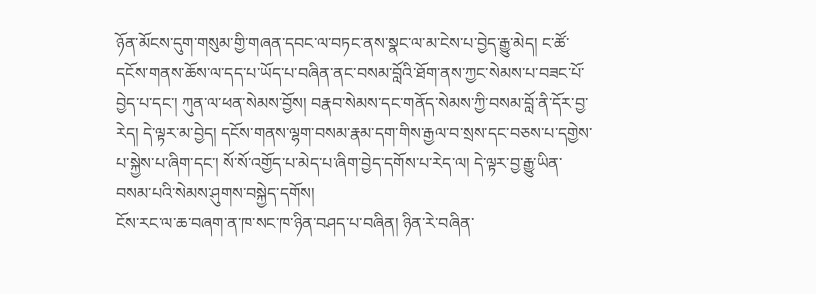ཉོན་མོངས་དུག་གསུམ་གྱི་གཞན་དབང་ལ་བཏང་ནས་སྣང་ལ་མ་ངེས་པ་བྱེད་རྒྱུ་མེད། ང་ཚོ་དངོས་གནས་ཆོས་ལ་དད་པ་ཡོད་པ་བཞིན་ནང་བསམ་བློའི་ཐོག་ནས་ཀྱང་སེམས་པ་བཟང་པོ་བྱེད་པ་དང་། ཀུན་ལ་ཕན་སེམས་བྱོས། བརྣབ་སེམས་དང་གནོད་སེམས་ཀྱི་བསམ་བློ་ནི་དོར་བྱ་རེད། དེ་ལྟར་མ་བྱེད། དངོས་གནས་ལྷག་བསམ་རྣམ་དག་གིས་རྒྱལ་བ་སྲས་དང་བཅས་པ་དགྱེས་པ་སྐྱེས་པ་ཞིག་དང་། སོ་སོ་འགྱོད་པ་མེད་པ་ཞིག་བྱེད་དགོས་པ་རེད་ལ། དེ་ལྟར་བྱ་རྒྱུ་ཡིན་བསམ་པའི་སེམས་ཤུགས་བསྐྱེད་དགོས།
ངོས་རང་ལ་ཆ་བཞག་ན་ཁ་སང་ཁ་ཉིན་བཤད་པ་བཞིན། ཉིན་རེ་བཞིན་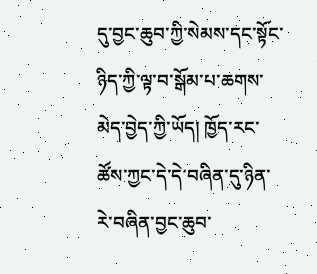དུ་བྱང་ཆུབ་ཀྱི་སེམས་དང་སྟོང་ཉིད་ཀྱི་ལྟ་བ་སྒོམ་པ་ཆགས་མེད་བྱེད་ཀྱི་ཡོད། ཁྱོད་རང་ཚོས་ཀྱང་དེ་དེ་བཞིན་དུ་ཉིན་རེ་བཞིན་བྱང་ཆུབ་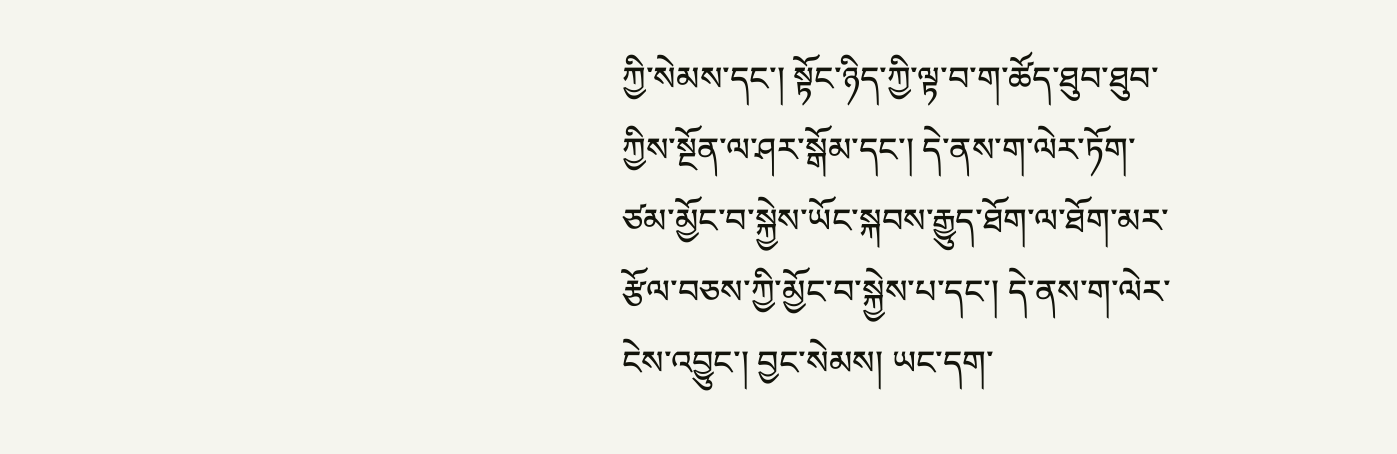ཀྱི་སེམས་དང་། སྟོང་ཉིད་ཀྱི་ལྟ་བ་ག་ཚོད་ཐུབ་ཐུབ་ཀྱིས་སྔོན་ལ་ཤར་སྒོམ་དང་། དེ་ནས་ག་ལེར་ཏོག་ཙམ་མྱོང་བ་སྐྱེས་ཡོང་སྐབས་རྒྱུད་ཐོག་ལ་ཐོག་མར་རྩོལ་བཅས་ཀྱི་མྱོང་བ་སྐྱེས་པ་དང་། དེ་ནས་ག་ལེར་ངེས་འབྱུང་། བྱང་སེམས། ཡང་དག་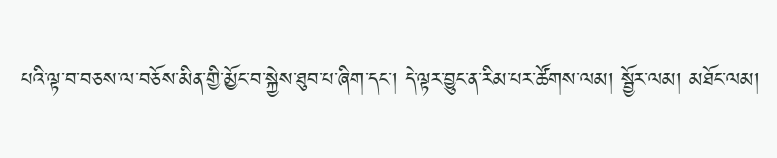པའི་ལྟ་བ་བཅས་ལ་བཅོས་མིན་གྱི་མྱོང་བ་སྐྱེས་ཐུབ་པ་ཞིག་དང་། དེ་ལྟར་བྱུང་ན་རིམ་པར་ཚོགས་ལམ། སྦྱོར་ལམ། མཐོང་ལམ།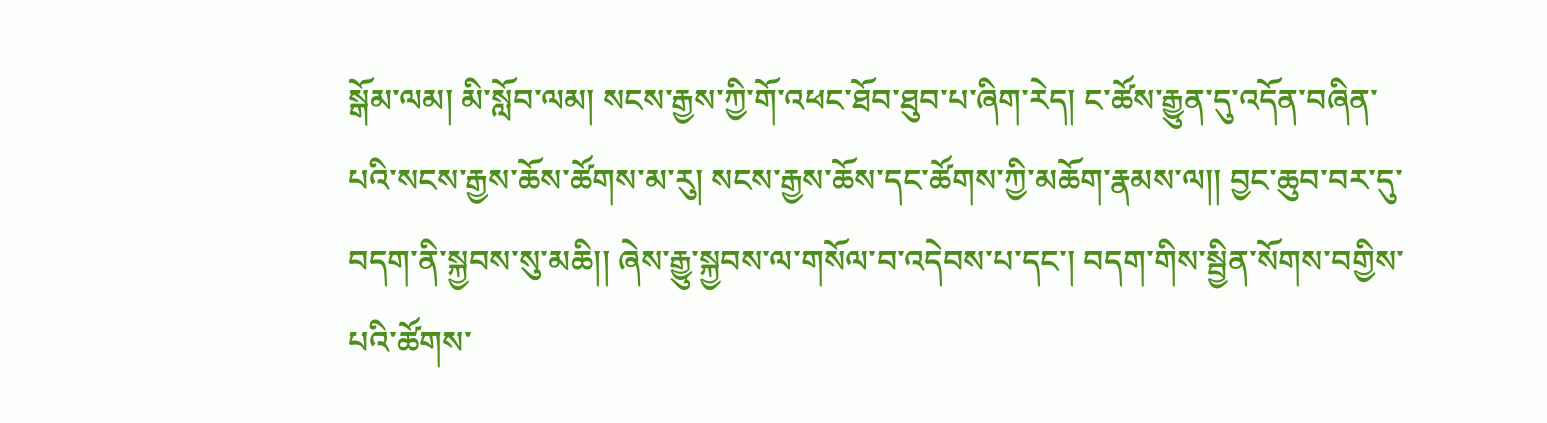སྒོམ་ལམ། མི་སློབ་ལམ། སངས་རྒྱས་ཀྱི་གོ་འཕང་ཐོབ་ཐུབ་པ་ཞིག་རེད། ང་ཚོས་རྒྱུན་དུ་འདོན་བཞིན་པའི་སངས་རྒྱས་ཆོས་ཚོགས་མ་རུ། སངས་རྒྱས་ཆོས་དང་ཚོགས་ཀྱི་མཆོག་རྣམས་ལ།། བྱང་ཆུབ་བར་དུ་བདག་ནི་སྐྱབས་སུ་མཆི།། ཞེས་རྒྱུ་སྐྱབས་ལ་གསོལ་བ་འདེབས་པ་དང་། བདག་གིས་སྦྱིན་སོགས་བགྱིས་པའི་ཚོགས་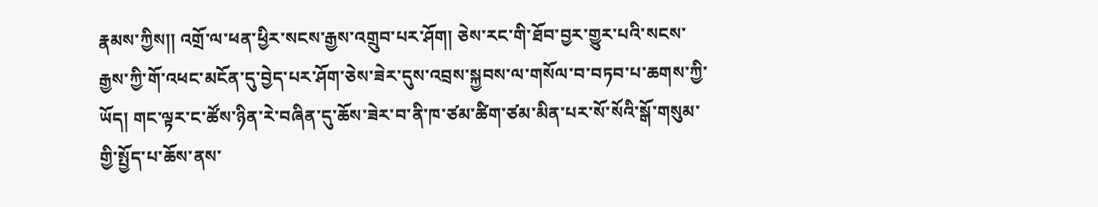རྣམས་ཀྱིས།། འགྲོ་ལ་ཕན་ཕྱིར་སངས་རྒྱས་འགྲུབ་པར་ཤོག། ཅེས་རང་གི་ཐོབ་བྱར་གྱུར་པའི་སངས་རྒྱས་ཀྱི་གོ་འཕང་མངོན་དུ་བྱེད་པར་ཤོག་ཅེས་ཟེར་དུས་འབྲས་སྐྱབས་ལ་གསོལ་བ་བཏབ་པ་ཆགས་ཀྱི་ཡོད། གང་ལྟར་ང་ཚོས་ཉིན་རེ་བཞིན་དུ་ཆོས་ཟེར་བ་ནི་ཁ་ཙམ་ཚིག་ཙམ་མིན་པར་སོ་སོའི་སྒོ་གསུམ་གྱི་སྤྱོད་པ་ཆོས་ནས་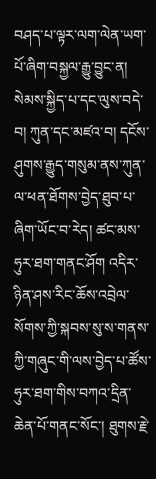བཤད་པ་ལྟར་ལག་ལེན་ཡག་པོ་ཞིག་བསྐྱལ་རྒྱུ་བྱུང་ན། སེམས་སྐྱིད་པ་དང་ལུས་བདེ་བ། ཀུན་དང་མཛའ་བ། དངོས་ཤུགས་རྒྱུད་གསུམ་ནས་ཀུན་ལ་ཕན་ཐོགས་བྱེད་ཐུབ་པ་ཞིག་ཡོང་བ་རེད། ཚང་མས་ཧུར་ཐག་གནང་ཤོག འདིར་ཉིན་ཤས་རིང་ཆོས་འབྲེལ་སོགས་ཀྱི་སྐབས་སུ་ས་གནས་ཀྱི་གཞུང་གི་ལས་བྱེད་པ་ཚོས་ཧུར་ཐག་གིས་བཀའ་དྲིན་ཆེན་པོ་གནང་སོང་། ཐུགས་རྗེ་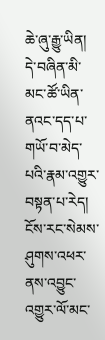ཆེ་ཞུ་རྒྱུ་ཡིན། དེ་བཞིན་མི་མང་ཚོ་ཡིན་ནའང་དད་པ་གཡོ་བ་མེད་པའི་རྣམ་འགྱུར་བསྟན་པ་རེད། ངོས་རང་སེམས་ཤུགས་འཕར་ནས་འབྱུང་འགྱུར་ལོ་མང་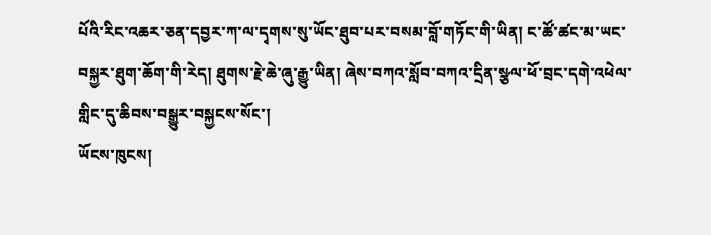པོའི་རིང་འཆར་ཅན་དབྱར་ཀ་ལ་དྭགས་སུ་ཡོང་ཐུབ་པར་བསམ་བློ་གཏོང་གི་ཡིན། ང་ཚོ་ཚང་མ་ཡང་བསྐྱར་ཐུག་ཆོག་གི་རེད། ཐུགས་རྗེ་ཆེ་ཞུ་རྒྱུ་ཡིན། ཞེས་བཀའ་སློབ་བཀའ་དྲིན་སྩལ་ཕོ་བྲང་དགེ་འཕེལ་གླིང་དུ་ཆིབས་བསྒྱུར་བསྐྱངས་སོང་།
ཡོངས་ཁུངས།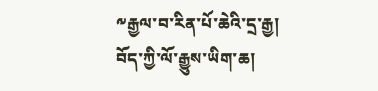༸རྒྱལ་བ་རིན་པོ་ཆེའི་དྲ་རྒྱ།
བོད་ཀྱི་ལོ་རྒྱུས་ཡིག་ཆ།